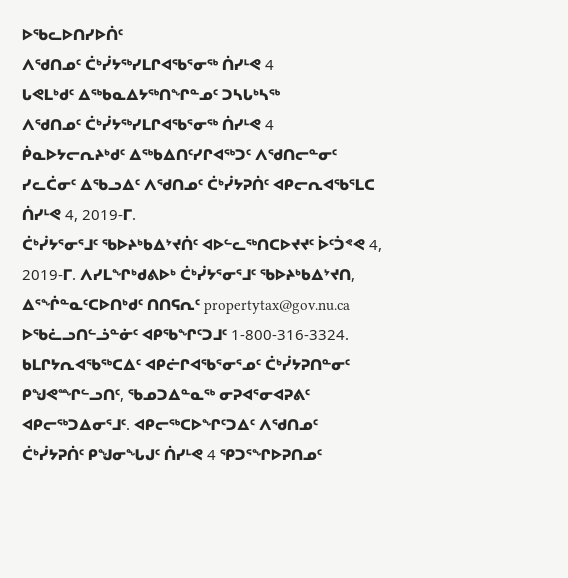ᐅᖃᓚᐅᑎᓯᐅᑏᑦ
ᐱᖁᑎᓄᑦ ᑖᒃᓰᔭᖅᓯᒪᒋᐊᖃᕐᓂᖅ ᑏᓯᒻᕙ 4
ᒐᕙᒪᒃᑯᑦ ᐃᖅᑲᓇᐃᔭᖅᑎᖏᓐᓄᑦ ᑐᓴᒐᒃᓴᖅ
ᐱᖁᑎᓄᑦ ᑖᒃᓰᔭᖅᓯᒪᒋᐊᖃᕐᓂᖅ ᑏᓯᒻᕙ 4
ᑮᓇᐅᔭᓕᕆᔨᒃᑯᑦ ᐃᖅᑲᐃᑎᑦᓯᒋᐊᖅᑐᑦ ᐱᖁᑎᓕᓐᓂᑦ ᓯᓚᑖᓂᑦ ᐃᖃᓗᐃᑦ ᐱᖁᑎᓄᑦ ᑖᒃᓰᔭᕈᑏᑦ ᐊᑭᓕᕆᐊᖃᕐᒪᑕ ᑏᓯᒻᕙ 4, 2019-ᒥ.
ᑖᒃᓰᔭᕐᓂᕐᒧᑦ ᖃᐅᔨᒃᑲᐃᔾᔪᑏᑦ ᐊᐅᓪᓚᖅᑎᑕᐅᔪᔪᑦ ᐆᑦᑑᕝᕙ 4, 2019-ᒥ. ᐱᓯᒪᖏᒃᑯᕕᐅᒃ ᑖᒃᓰᔭᕐᓂᕐᒧᑦ ᖃᐅᔨᒃᑲᐃᔾᔪᑎ, ᐃᕐᖐᓐᓇᑦᑕᐅᑎᒃᑯᑦ ᑎᑎᕋᕆᑦ propertytax@gov.nu.ca ᐅᖃᓛᓗᑎᓪᓘᓐᓃᑦ ᐊᑭᖃᖏᑦᑐᒧᑦ 1-800-316-3324.
ᑲᒪᒋᔭᕆᐊᖃᖅᑕᐃᑦ ᐊᑭᓖᒋᐊᖃᕐᓂᕐᓄᑦ ᑖᒃᓰᔭᕈᑎᓐᓂᑦ ᑭᖑᕙᙱᓪᓗᑎᑦ, ᖃᓄᑐᐃᓐᓇᖅ ᓂᕈᐊᕐᓂᐊᕈᕕᑦ ᐊᑭᓕᖅᑐᐃᓂᕐᒧᑦ. ᐊᑭᓕᖅᑕᐅᖏᑦᑐᐃᑦ ᐱᖁᑎᓄᑦ ᑖᒃᓰᔭᕈᑏᑦ ᑭᖑᓂᖓᒍᑦ ᑏᓯᒻᕙ 4 ᕿᑐᕐᖏᐅᕈᑎᓄᑦ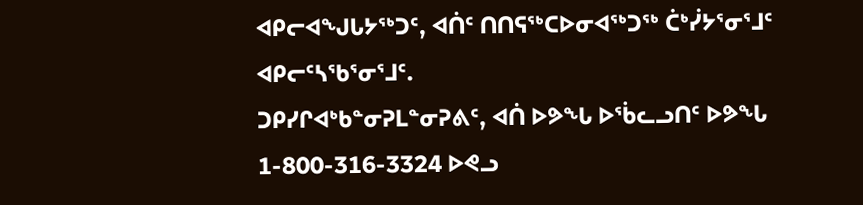ᐊᑭᓕᐊᖑᒐᔭᖅᑐᑦ, ᐊᑏᑦ ᑎᑎᕋᖅᑕᐅᓂᐊᖅᑐᖅ ᑖᒃᓰᔭᕐᓂᕐᒧᑦ ᐊᑭᓕᑦᓴᖃᕐᓂᕐᒧᑦ.
ᑐᑭᓯᒋᐊᒃᑲᓐᓂᕈᒪᓐᓂᕈᕕᑦ, ᐊᑏ ᐅᕗᖓ ᐅᖄᓚᓗᑎᑦ ᐅᕗᖓ 1-800-316-3324 ᐅᕙᓗ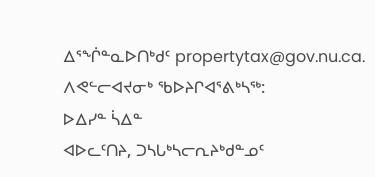ᐃᕐᖐᓐᓇᐅᑎᒃᑯᑦ propertytax@gov.nu.ca.
ᐱᕙᓪᓕᐊᔪᓂᒃ ᖃᐅᔨᒋᐊᕐᕕᒃᓴᖅ:
ᐅᐃᓯᓐ ᓵᐃᓐ
ᐊᐅᓚᑦᑎᔨ, ᑐᓴᒐᒃᓴᓕᕆᔨᒃᑯᓐᓄᑦ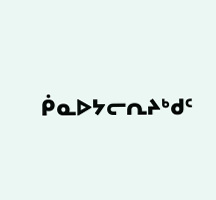ᑮᓇᐅᔭᓕᕆᔨᒃᑯᑦ